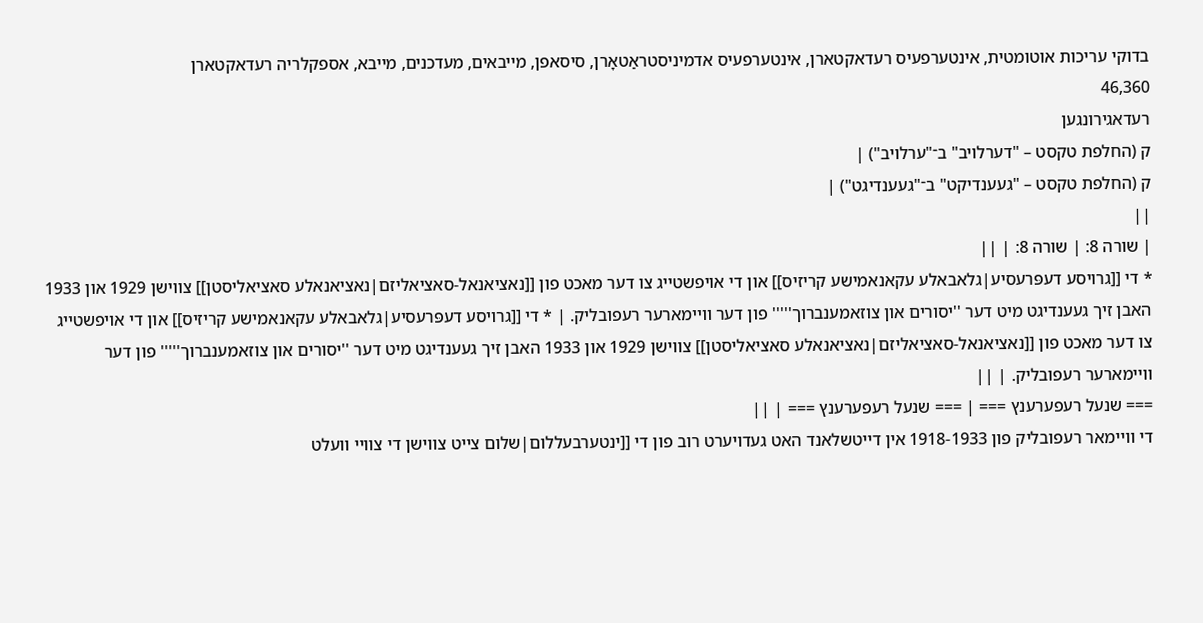בדוקי עריכות אוטומטית, אינטערפעיס רעדאקטארן, אינטערפעיס אדמיניסטראַטאָרן, סיסאפן, מייבאים, מעדכנים, מייבא, אספקלריה רעדאקטארן
46,360
רעדאגירונגען
ק (החלפת טקסט – "דערלויב" ב־"ערלויב") |
ק (החלפת טקסט – "געענדיקט" ב־"געענדיגט") |
||
| שורה 8: | שורה 8: | ||
* די [[גרויסע דעפּרעסיע|גלאבאלע עקאנאמישע קריזיס]] און די אויפשטייג צו דער מאכט פון [[נאציאנאל-סאציאליזם|נאציאנאלע סאציאליסטן]] צווישן 1929 און 1933 האבן זיך געענדיגט מיט דער ''יסורים און צוזאמענברוך''''' פון דער וויימארער רעפובליק. | * די [[גרויסע דעפּרעסיע|גלאבאלע עקאנאמישע קריזיס]] און די אויפשטייג צו דער מאכט פון [[נאציאנאל-סאציאליזם|נאציאנאלע סאציאליסטן]] צווישן 1929 און 1933 האבן זיך געענדיגט מיט דער ''יסורים און צוזאמענברוך''''' פון דער וויימארער רעפובליק. | ||
=== שנעל רעפערענץ === | === שנעל רעפערענץ === | ||
די וויימאר רעפובליק פון 1918-1933 אין דייטשלאנד האט געדויערט רוב פון די [[ינטערבעללום|שלום צייט צווישן די צוויי וועלט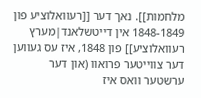מלחמות]]. נאך דער [[רעוואלוציע פון 1848-1849 אין דייטשלאנד|מערץ רעוואלוציע]] פון 1848, איז עס געווען דער צווייטער פרואוו (און דער ערשטער וואס איז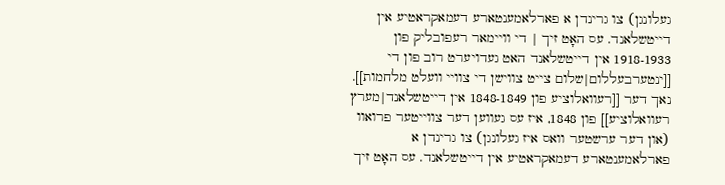געלונגן) צו גרינדן א פארלאמענטארע דעמאקראטיע אין דייטשלאנד. עס האָט זיך | די וויימאר רעפובליק פון 1918-1933 אין דייטשלאנד האט געדויערט רוב פון די [[ינטערבעללום|שלום צייט צווישן די צוויי וועלט מלחמות]]. נאך דער [[רעוואלוציע פון 1848-1849 אין דייטשלאנד|מערץ רעוואלוציע]] פון 1848, איז עס געווען דער צווייטער פרואוו (און דער ערשטער וואס איז געלונגן) צו גרינדן א פארלאמענטארע דעמאקראטיע אין דייטשלאנד. עס האָט זיך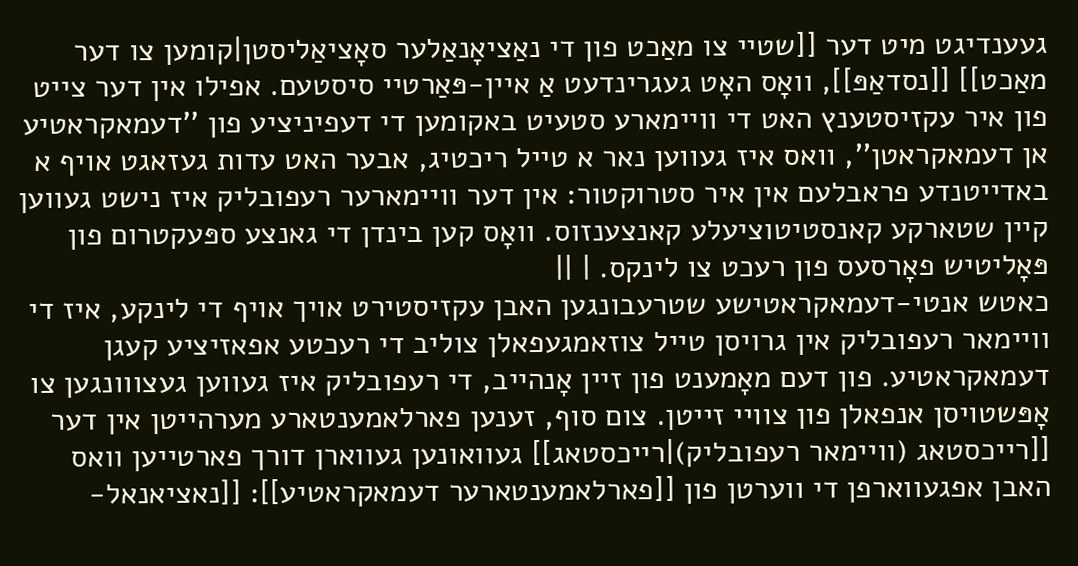געענדיגט מיט דער [[שטיי צו מאַכט פון די נאַציאָנאַלער סאָציאַליסטן|קומען צו דער מאַכט]] [[נסדאַפּ]], וואָס האָט געגרינדעט אַ איין-פּאַרטיי סיסטעם. אפילו אין דער צייט פון איר עקזיסטענץ האט די וויימארע סטעיט באקומען די דעפיניציע פון ''דעמאקראטיע אן דעמאקראטן'', וואס איז געווען נאר א טייל ריכטיג, אבער האט עדות געזאגט אויף א באדייטנדע פראבלעם אין איר סטרוקטור: אין דער וויימארער רעפובליק איז נישט געווען קיין שטארקע קאנסטיטוציעלע קאנצענזוס. וואָס קען בינדן די גאנצע ספּעקטרום פון פּאָליטיש פאָרסעס פון רעכט צו לינקס. | ||
כאטש אנטי-דעמאקראטישע שטרעבונגען האבן עקזיסטירט אויך אויף די לינקע, איז די וויימאר רעפובליק אין גרויסן טייל צוזאמגעפאלן צוליב די רעכטע אפאזיציע קעגן דעמאקראטיע. פון דעם מאָמענט פון זיין אָנהייב, די רעפובליק איז געווען געצווונגען צו אָפּשטויסן אנפאלן פון צוויי זייטן. צום סוף, זענען פארלאמענטארע מערהייטן אין דער [[רייכסטאג (וויימאר רעפובליק)|רייכסטאג]] געוואונען געווארן דורך פארטייען וואס האבן אפגעווארפן די ווערטן פון [[פארלאמענטארער דעמאקראטיע]]: [[נאציאנאל-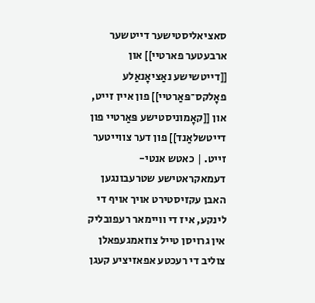סאציאליסטישער דייטשער ארבעטער פארטיי]] און [[דייטשישע נאַציאָנאַלע פאָלקס־פּאַרטיי]] פון איין זייט, און [[קאָמוניסטישע פּאַרטיי פון דייטשלאַנד]] פון דער צווייטער זייט. | כאטש אנטי-דעמאקראטישע שטרעבונגען האבן עקזיסטירט אויך אויף די לינקע, איז די וויימאר רעפובליק אין גרויסן טייל צוזאמגעפאלן צוליב די רעכטע אפאזיציע קעגן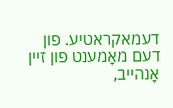דעמאקראטיע. פון דעם מאָמענט פון זיין אָנהייב,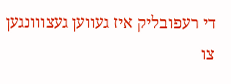די רעפובליק איז געווען געצווונגען צו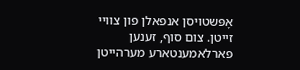אָפּשטויסן אנפאלן פון צוויי זייטן. צום סוף, זענען פארלאמענטארע מערהייטן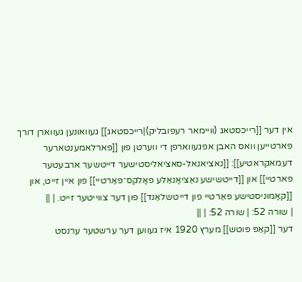אין דער [[רייכסטאג (וויימאר רעפובליק)|רייכסטאג]] געוואונען געווארן דורך פארטייען וואס האבן אפגעווארפן די ווערטן פון [[פארלאמענטארער דעמאקראטיע]]: [[נאציאנאל-סאציאליסטישער דייטשער ארבעטער פארטיי]] און [[דייטשישע נאַציאָנאַלע פאָלקס־פּאַרטיי]] פון איין זייט, און [[קאָמוניסטישע פּאַרטיי פון דייטשלאַנד]] פון דער צווייטער זייט. | ||
| שורה 52: | שורה 52: | ||
דער [[קאַפּ פּוטש]] מערץ 1920 איז געווען דער ערשטער ערנסט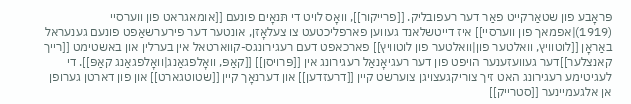פּראָבע פון שטאַרקייט פאַר דער רעפובליק. [[פרייקור]], וואָס לויט די תּנאָים פונעם [[אומאגראט פון ווערסיי (1919)|אפמאך פון ווערסיי]] איז דייטשלאנד געווען פארפליכטעט צו צעלאָזן, אונטער דער פירערשאַפט פונעם גענעראל באַראָן [[לוטוויץ, וואלטער פון|וואלטער פון לוטוויץ]] פארכאפט דעם רעגירונגס-קווארטאל אין בערלין און באשטימט [[רייך קאנצלער]]דער געוועזענער הויפט פון דער רעגיאָנאַל רעגירונג אין [[פּרויסן]] [[קאַפּ, וואָלפגאַנג|וואָלפגאַנג קאַפּ]]. די לעגיטימע רעגירונג האט זיך צוריקגעצויגן צוערשט קיין [[דרעזדען]] און דערנאָך קיין [[שטוטגארט]] און פון דארטן גערופן אן אלגעמיינער [[סטרייק]]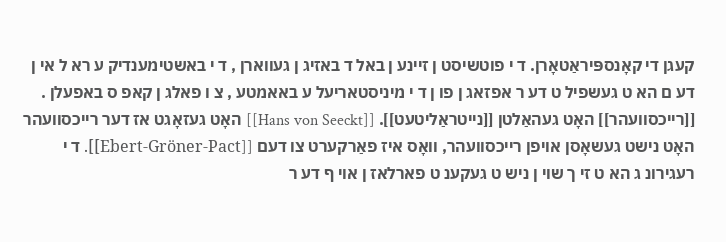קעגן די קאָנספּיראַטאָרן. ד י פוטשיסט ן זיינע ן באל ד באזיג ן געווארן , ד י באשטימענדיק ע רא ל אי ן דע ם הא ט געשפיל ט דע ר אפזאג ן פו ן ד י מיניסטאריעל ע באאמטע , צ ו פאלג ן קאפ ס באפעלן . [[רייכסוועהר]] האָט געהאַלטן [[נייטראַליטעט]]. [[Hans von Seeckt]] האָט געזאָגט אז דער רייכסוועהר האָט נישט געשאָסן אויפן רייכסוועהר, וואָס איז פאַרקערט צו דעם [[Ebert-Gröner-Pact]]. ד י רעגירונ ג הא ט זי ך שוי ן ניש ט געקענ ט פארלאז ן אוי ף דע ר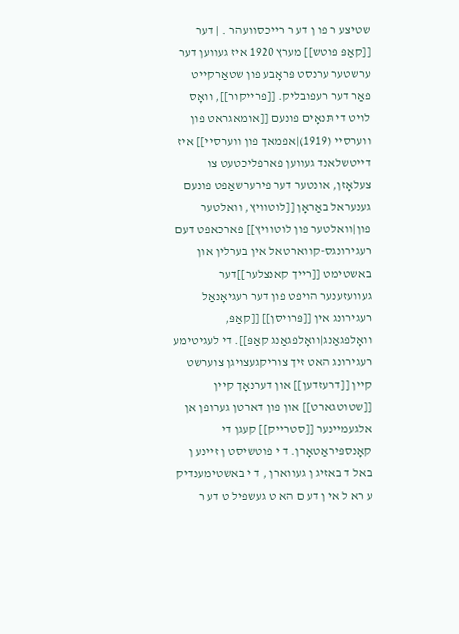שטיצע ר פו ן דע ר רייכסוועהר . | דער [[קאַפּ פּוטש]] מערץ 1920 איז געווען דער ערשטער ערנסט פּראָבע פון שטאַרקייט פאַר דער רעפובליק. [[פרייקור]], וואָס לויט די תּנאָים פונעם [[אומאגראט פון ווערסיי (1919)|אפמאך פון ווערסיי]] איז דייטשלאנד געווען פארפליכטעט צו צעלאָזן, אונטער דער פירערשאַפט פונעם גענעראל באַראָן [[לוטוויץ, וואלטער פון|וואלטער פון לוטוויץ]] פארכאפט דעם רעגירונגס-קווארטאל אין בערלין און באשטימט [[רייך קאנצלער]]דער געוועזענער הויפט פון דער רעגיאָנאַל רעגירונג אין [[פּרויסן]] [[קאַפּ, וואָלפגאַנג|וואָלפגאַנג קאַפּ]]. די לעגיטימע רעגירונג האט זיך צוריקגעצויגן צוערשט קיין [[דרעזדען]] און דערנאָך קיין [[שטוטגארט]] און פון דארטן גערופן אן אלגעמיינער [[סטרייק]] קעגן די קאָנספּיראַטאָרן. ד י פוטשיסט ן זיינע ן באל ד באזיג ן געווארן , ד י באשטימענדיק ע רא ל אי ן דע ם הא ט געשפיל ט דע ר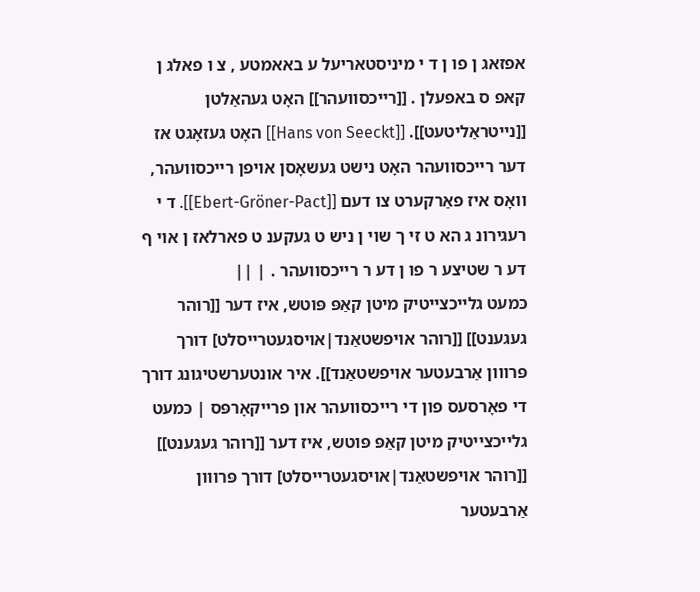אפזאג ן פו ן ד י מיניסטאריעל ע באאמטע , צ ו פאלג ן קאפ ס באפעלן . [[רייכסוועהר]] האָט געהאַלטן [[נייטראַליטעט]]. [[Hans von Seeckt]] האָט געזאָגט אז דער רייכסוועהר האָט נישט געשאָסן אויפן רייכסוועהר, וואָס איז פאַרקערט צו דעם [[Ebert-Gröner-Pact]]. ד י רעגירונ ג הא ט זי ך שוי ן ניש ט געקענ ט פארלאז ן אוי ף דע ר שטיצע ר פו ן דע ר רייכסוועהר . | ||
כּמעט גלייכצייטיק מיטן קאַפּ פּוטש, איז דער [[רוהר געגענט]] [[רוהר אויפשטאַנד|אויסגעטרייסלט] דורך פּרווון אַרבעטער אויפשטאַנד]]. איר אונטערשטיגונג דורך די פאָרסעס פון די רייכסוועהר און פרייקאָרפּס | כּמעט גלייכצייטיק מיטן קאַפּ פּוטש, איז דער [[רוהר געגענט]] [[רוהר אויפשטאַנד|אויסגעטרייסלט] דורך פּרווון אַרבעטער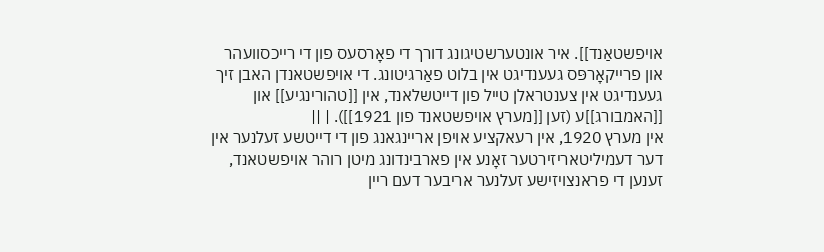אויפשטאַנד]]. איר אונטערשטיגונג דורך די פאָרסעס פון די רייכסוועהר און פרייקאָרפּס געענדיגט אין בלוט פאַרגיטונג. די אויפשטאנדן האבן זיך געענדיגט אין צענטראלן טייל פון דייטשלאנד, אין [[טהורינגיע]] און [[האמבורג]]ע (זען [[מערץ אויפשטאנד פון 1921]]). | ||
אין מערץ 1920, אין רעאקציע אויפן אריינגאנג פון די דייטשע זעלנער אין דער דעמיליטאריזירטער זאָנע אין פארבינדונג מיטן רוהר אויפשטאנד, זענען די פראנצויזישע זעלנער אריבער דעם ריין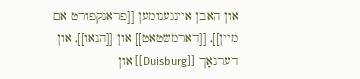און האבן איינגענומען [[פראנקפורט אם מיין]], [[דארמשטאט]] און [[הנאו]], און דערנאָך [[Duisburg]] און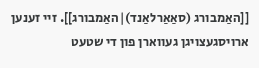[[האַמבורג (סאַאַרלאַנד)|האַמבורג]]. זיי זענען ארויסגעצויגן געווארן פון די שטעט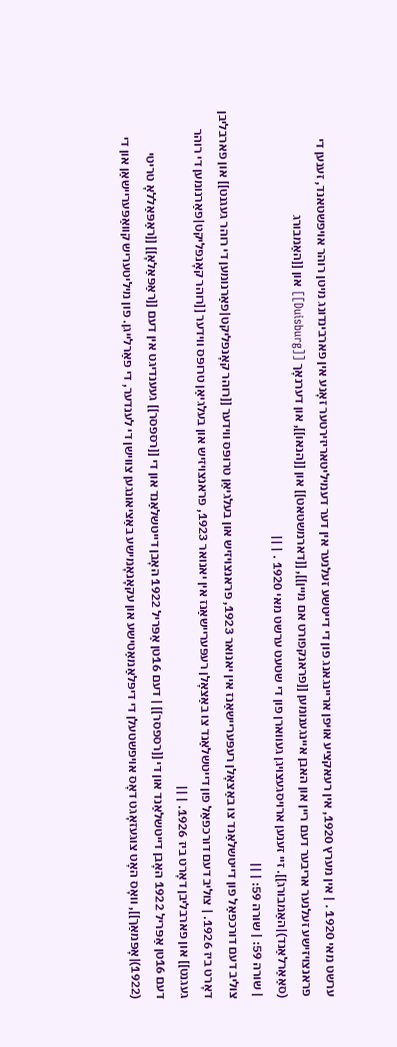ערשט מאי 1920 . | אין מערץ 1920, אין רעאקציע אויפן אריינגאנג פון די דייטשע זעלנער אין דער דעמיליטאריזירטער זאָנע אין פארבינדונג מיטן רוהר אויפשטאנד, זענען די פראנצויזישע זעלנער אריבער דעם ריין און האבן איינגענומען [[פראנקפורט אם מיין]], [[דארמשטאט]] און [[הנאו]], און דערנאָך [[Duisburg]] און [[האַמבורג (סאַאַרלאַנד)|האַמבורג]]. זיי זענען ארויסגעצויגן געווארן פון די שטעט ערשט מאי 1920 . | ||
| שורה 59: | שורה 59: | ||
צוליב דעם דורכפאַל פון דייטשלאַנד צו באַצאָלן רעפּעריישאַנז אין יאנואר 1923, פראנצויזיש און בעלגיאַן טרופּס ווידער [[רוהר קאָנפליקט|פאַרנומען די רוהר געגנט]] און פארבליבן דאָרט ביז 1926. | צוליב דעם דורכפאַל פון דייטשלאַנד צו באַצאָלן רעפּעריישאַנז אין יאנואר 1923, פראנצויזיש און בעלגיאַן טרופּס ווידער [[רוהר קאָנפליקט|פאַרנומען די רוהר געגנט]] און פארבליבן דאָרט ביז 1926. | ||
דעם 16טן אַפּריל 1922 האָבן דייטשלאַנד און די [[רספסר]] | דעם 16טן אַפּריל 1922 האָבן דייטשלאַנד און די [[רספסר]] געענדיגט אין דעם [[ראַפּאַלאָ]] [[ראַפּאַללאָ טריטי (1922)|אָפּמאַך]], וואָס האָט צוגעזאָגט דאָס אויפשטעלן די דיפּלאַמאַטישע און עקאָנאָמישע באַציאונגען צווישן די לענדער, די פאַרלייגן. פון מיליטעריש קוואַפּעריישאַן און די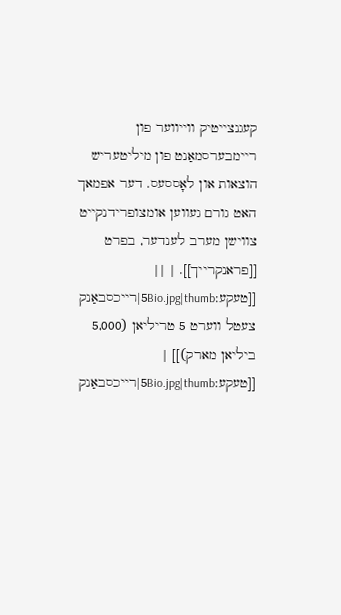קעגנצייטיק ווייווער פון ריימבערסמאַנט פון מיליטעריש הוצאות און לאָססעס. דער אפמאך האט גורם געווען אומצופרידנקייט צווישן מערב לענדער, בפרט [[פראנקרייך]]. | ||
[[טעקע:5Bio.jpg|thumb|רייכסבאַנק צעטל ווערט 5 טריליאן (5,000 ביליאן מארק)]] | [[טעקע:5Bio.jpg|thumb|רייכסבאַנק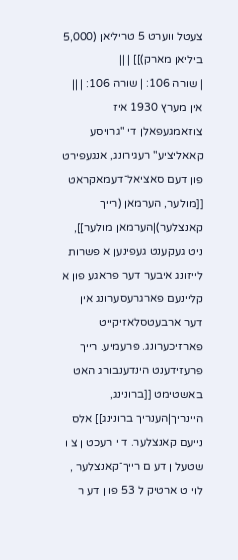צעטל ווערט 5 טריליאן (5,000 ביליאן מארק)]] | ||
| שורה 106: | שורה 106: | ||
אין מערץ 1930 איז צוזאמגעפאלן די "גרויסע קאאליציע" רעגירונג, אנגעפירט פון דעם סאציאל־דעמאקראט [[מולער, הערמאן (רייך קאנצלער)|הערמאן מולער]], ניט געקענט געפינען א פשרות לייזונג איבער דער פראגע פון א קליינעם פארגרעסערונג אין דער ארבעטסלאזיקייט פארזיכערונג. פּרעמיע. רייך פרעזידענט הינדענבורג האט באשטימט [[ברונינג, היינריך|הענריך ברונינג]] אלס נייעם קאנצלער. ד י רעכט ן צ ו שטעל ן דע ם רייך־קאנצלער , לוי ט ארטיק ל 53 פו ן דע ר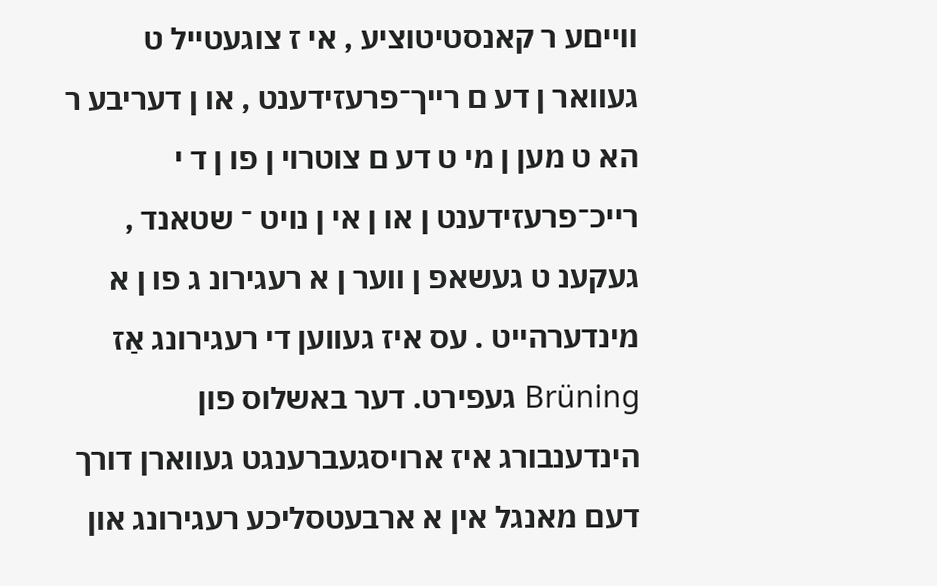ווייםע ר קאנסטיטוציע , אי ז צוגעטייל ט געוואר ן דע ם רייך־פרעזידענט , או ן דעריבע ר הא ט מען ן מי ט דע ם צוטרוי ן פו ן ד י רייכ־פרעזידענט ן או ן אי ן נויט ־ שטאנד , געקענ ט געשאפ ן ווער ן א רעגירונ ג פו ן א מינדערהייט . עס איז געווען די רעגירונג אַז Brüning געפירט. דער באשלוס פון הינדענבורג איז ארויסגעברענגט געווארן דורך דעם מאנגל אין א ארבעטסליכע רעגירונג און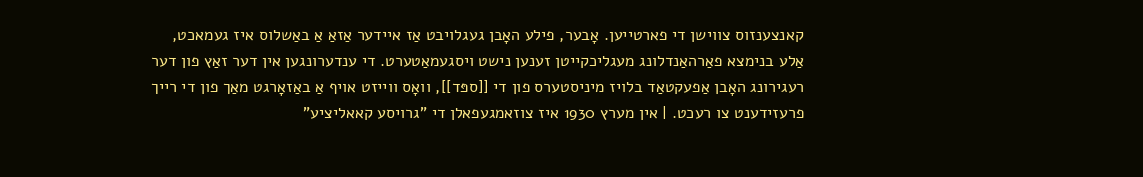קאנצענזוס צווישן די פארטייען. אָבער, פילע האָבן געגלויבט אַז איידער אַזאַ אַ באַשלוס איז געמאכט, אַלע בנימצא פאַרהאַנדלונג מעגליכקייטן זענען נישט ויסגעמאַטערט. די ענדערונגען אין דער זאַץ פון דער רעגירונג האָבן אַפעקטאַד בלויז מיניסטערס פון די [[ספּד]], וואָס ווייזט אויף אַ באַזאָרגט מאַך פון די רייך פרעזידענט צו רעכט. | אין מערץ 1930 איז צוזאמגעפאלן די "גרויסע קאאליציע"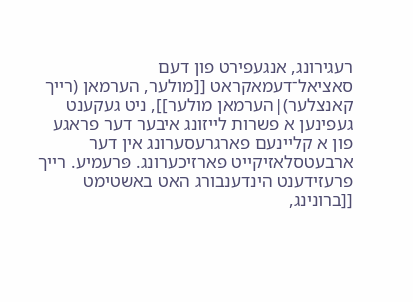רעגירונג, אנגעפירט פון דעם סאציאל־דעמאקראט [[מולער, הערמאן (רייך קאנצלער)|הערמאן מולער]], ניט געקענט געפינען א פשרות לייזונג איבער דער פראגע פון א קליינעם פארגרעסערונג אין דער ארבעטסלאזיקייט פארזיכערונג. פּרעמיע. רייך פרעזידענט הינדענבורג האט באשטימט [[ברונינג,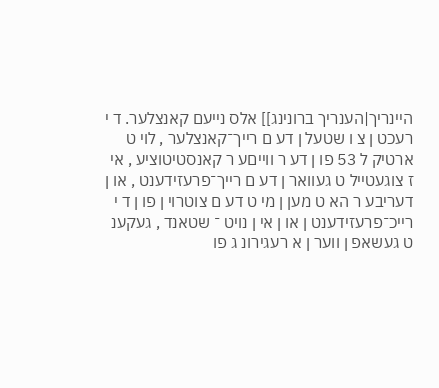היינריך|הענריך ברונינג]] אלס נייעם קאנצלער. ד י רעכט ן צ ו שטעל ן דע ם רייך־קאנצלער , לוי ט ארטיק ל 53 פו ן דע ר ווייםע ר קאנסטיטוציע , אי ז צוגעטייל ט געוואר ן דע ם רייך־פרעזידענט , או ן דעריבע ר הא ט מען ן מי ט דע ם צוטרוי ן פו ן ד י רייכ־פרעזידענט ן או ן אי ן נויט ־ שטאנד , געקענ ט געשאפ ן ווער ן א רעגירונ ג פו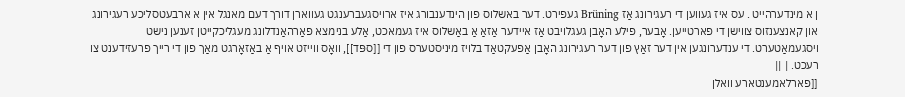ן א מינדערהייט . עס איז געווען די רעגירונג אַז Brüning געפירט. דער באשלוס פון הינדענבורג איז ארויסגעברענגט געווארן דורך דעם מאנגל אין א ארבעטסליכע רעגירונג און קאנצענזוס צווישן די פארטייען. אָבער, פילע האָבן געגלויבט אַז איידער אַזאַ אַ באַשלוס איז געמאכט, אַלע בנימצא פאַרהאַנדלונג מעגליכקייטן זענען נישט ויסגעמאַטערט. די ענדערונגען אין דער זאַץ פון דער רעגירונג האָבן אַפעקטאַד בלויז מיניסטערס פון די [[ספּד]], וואָס ווייזט אויף אַ באַזאָרגט מאַך פון די רייך פרעזידענט צו רעכט. | ||
[[פארלאמענטארע וואלן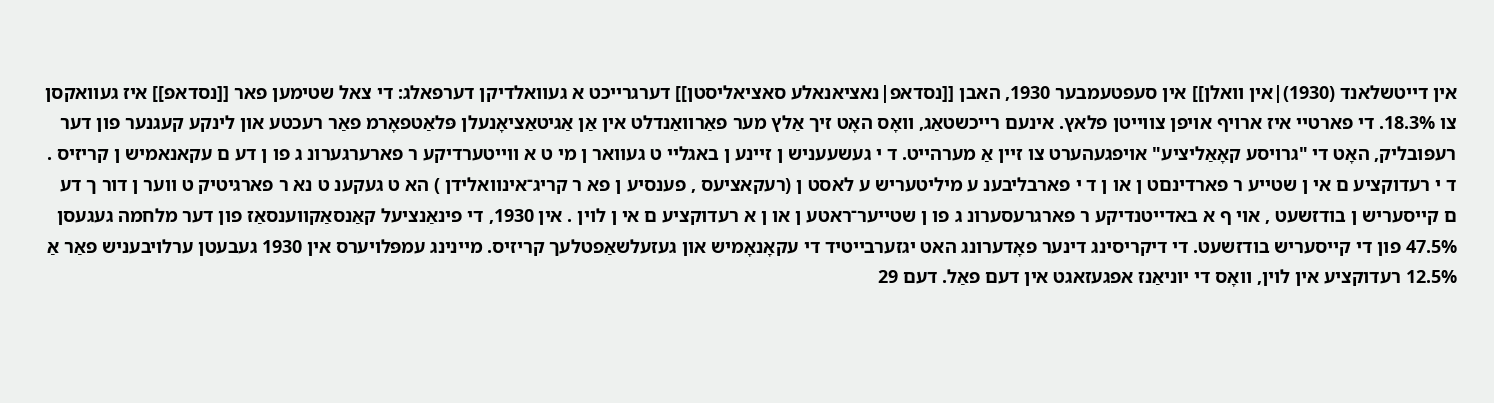אין דייטשלאנד (1930)|אין וואלן]] אין סעפטעמבער 1930, האבן [[נסדאפ|נאציאנאלע סאציאליסטן]] דערגרייכט א געוואלדיקן דערפאלג: די צאל שטימען פאר [[נסדאפ]] איז געוואקסן צו 18.3%. די פארטיי איז ארויף אויפן צווייטן פלאץ. אינעם רייכשטאַג, וואָס האָט זיך אַלץ מער פאַרוואַנדלט אין אַן אַגיטאַציאָנעלן פּלאַטפאָרמ פאַר רעכטע און לינקע קעגנער פון דער רעפּובליק, האָט די "גרויסע קאָאַליציע" אויפגעהערט צו זיין אַ מערהייט. ד י געשעעניש ן זיינע ן באגליי ט געוואר ן מי ט א ווייטערדיקע ר פארערגערונ ג פו ן דע ם עקאנאמיש ן קריזיס . ד י רעדוקציע ם אי ן שטייע ר פארדינםט ן או ן ד י פארבליבענ ע מיליטעריש ע לאסט ן (רעקאציעס , פענסיע ן פא ר קריג־אינוואלידן ) הא ט געקענ ט נא ר פארגיטיק ט ווער ן דור ך דע ם קייסעריש ן בודזשעט , אוי ף א באדייטנדיקע ר פארגרעסערונ ג פו ן שטייער־ראטע ן או ן א רעדוקציע ם אי ן לוין . אין 1930, די פינאַנציעל קאַנסאַקווענסאַז פון דער מלחמה געגעסן 47.5% פון די קייסעריש בודזשעט. די דיקריסינג דינער פאָדערונג האט יגזערבייטיד די עקאָנאָמיש און געזעלשאַפטלעך קריזיס. מיינינג עמפּלויערס אין 1930 געבעטן ערלויבעניש פאַר אַ 12.5% רעדוקציע אין לוין, וואָס די יוניאַנז אפגעזאגט אין דעם פאַל. דעם 29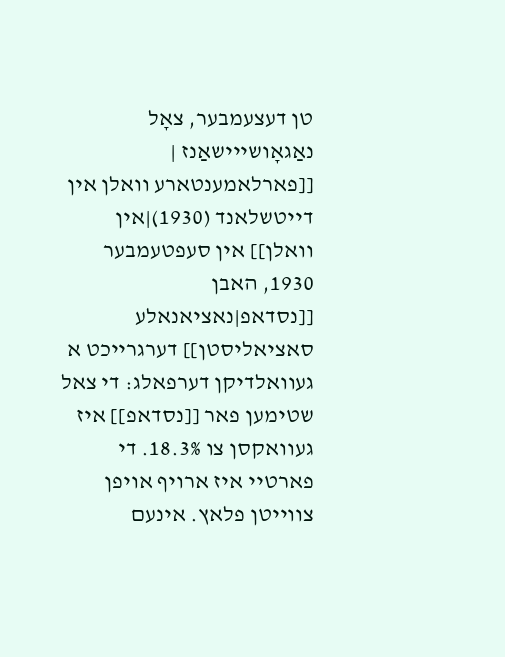טן דעצעמבער, צאָל נאַגאָושייישאַנז | [[פארלאמענטארע וואלן אין דייטשלאנד (1930)|אין וואלן]] אין סעפטעמבער 1930, האבן [[נסדאפ|נאציאנאלע סאציאליסטן]] דערגרייכט א געוואלדיקן דערפאלג: די צאל שטימען פאר [[נסדאפ]] איז געוואקסן צו 18.3%. די פארטיי איז ארויף אויפן צווייטן פלאץ. אינעם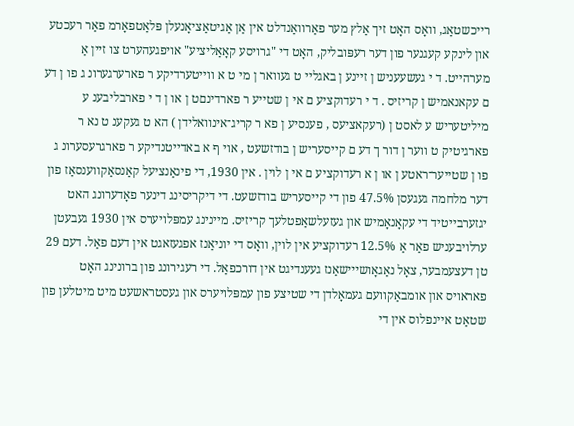רייכשטאַג, וואָס האָט זיך אַלץ מער פאַרוואַנדלט אין אַן אַגיטאַציאָנעלן פּלאַטפאָרמ פאַר רעכטע און לינקע קעגנער פון דער רעפּובליק, האָט די "גרויסע קאָאַליציע" אויפגעהערט צו זיין אַ מערהייט. ד י געשעעניש ן זיינע ן באגליי ט געוואר ן מי ט א ווייטערדיקע ר פארערגערונ ג פו ן דע ם עקאנאמיש ן קריזיס . ד י רעדוקציע ם אי ן שטייע ר פארדינםט ן או ן ד י פארבליבענ ע מיליטעריש ע לאסט ן (רעקאציעס , פענסיע ן פא ר קריג־אינוואלידן ) הא ט געקענ ט נא ר פארגיטיק ט ווער ן דור ך דע ם קייסעריש ן בודזשעט , אוי ף א באדייטנדיקע ר פארגרעסערונ ג פו ן שטייער־ראטע ן או ן א רעדוקציע ם אי ן לוין . אין 1930, די פינאַנציעל קאַנסאַקווענסאַז פון דער מלחמה געגעסן 47.5% פון די קייסעריש בודזשעט. די דיקריסינג דינער פאָדערונג האט יגזערבייטיד די עקאָנאָמיש און געזעלשאַפטלעך קריזיס. מיינינג עמפּלויערס אין 1930 געבעטן ערלויבעניש פאַר אַ 12.5% רעדוקציע אין לוין, וואָס די יוניאַנז אפגעזאגט אין דעם פאַל. דעם 29 טן דעצעמבער, צאָל נאַגאָושייישאַנז געענדיגט אין דורכפאַל. די רעגירונג פון ברונינג האָט פאראויס און אומבאַקוועם געמאָלדן די שטיצע פון עמפּלויערס און געסטראשעט מיט מיטלען פון שטאַט איינפלוס אין די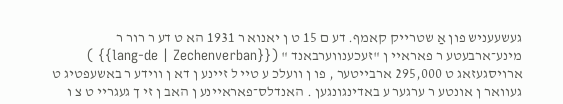געשעעניש פון אַ שטרייק קאמף. דע ם 15 ט ן יאנוא ר 1931 הא ט דע ר רור ר מינע־ארבעטע ר פאראיי ן "זעכענווערבאנד " ({{lang-de | Zechenverban}} ) ארויסגעזאג ט 295,000 ארבייטער , פו ן וועלכ ע טיי ל זיינע ן דא ן ווידע ר באשעפטיג ט געוואר ן אונטע ר ערגער ע באדינגונגען . האנדלס־פאראיינע ן האב ן זי ך געגריי ט צ ו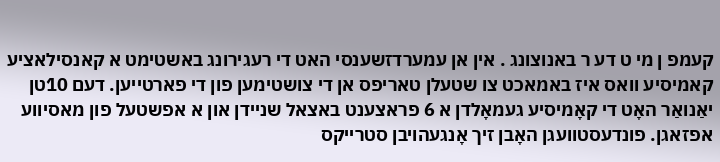קעמפ ן מי ט דע ר באנוצונג . אין אן עמערדזשענסי האט די רעגירונג באשטימט א קאנסילאציע קאמיסיע וואס איז באמאכט צו שטעלן טאריפס אן די צושטימען פון די פארטייען. דעם 10טן יאַנואַר האָט די קאָמיסיע געמאָלדן א 6 פראצענט באצאל שניידן און א אפשטעל פון מאסיווע אפזאגן. פונדעסטוועגן האָבן זיך אָנגעהויבן סטרייקס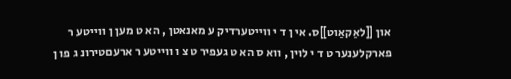און [[לאַקאַוט]]ס. אי ן ד י ווייטערדיק ע מאנאטן , הא ט מען ן ווייטע ר פארקלענער ט ד י לוין , ווא ס הא ט געפיר ט צ ו ווייטע ר ארעםטירונ ג פו ן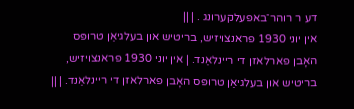דע ר רוהר־באפעלקערונג . | ||
אין יוני 1930 פראנצויזיש, בריטיש און בעלגיאַן טרופּס האָבן פארלאזן די ריינלאַנד. | אין יוני 1930 פראנצויזיש, בריטיש און בעלגיאַן טרופּס האָבן פארלאזן די ריינלאַנד. | ||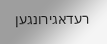רעדאגירונגען